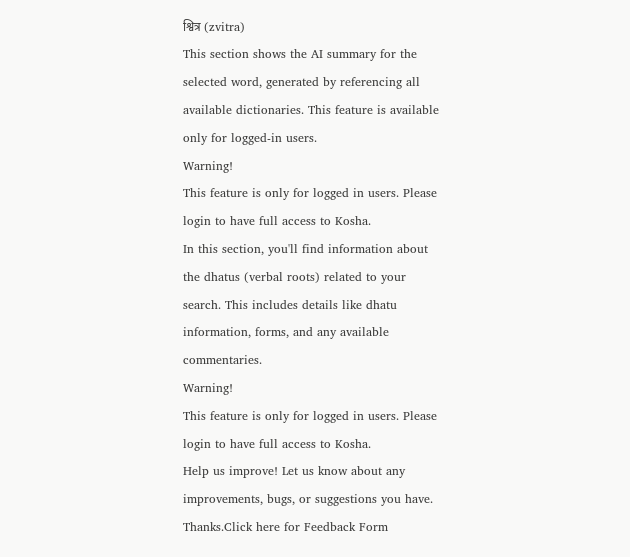श्वित्र (zvitra)
This section shows the AI summary for the selected word, generated by referencing all available dictionaries. This feature is available only for logged-in users.
Warning!
This feature is only for logged in users. Please login to have full access to Kosha.
In this section, you'll find information about the dhatus (verbal roots) related to your search. This includes details like dhatu information, forms, and any available commentaries.
Warning!
This feature is only for logged in users. Please login to have full access to Kosha.
Help us improve! Let us know about any improvements, bugs, or suggestions you have. Thanks.Click here for Feedback Form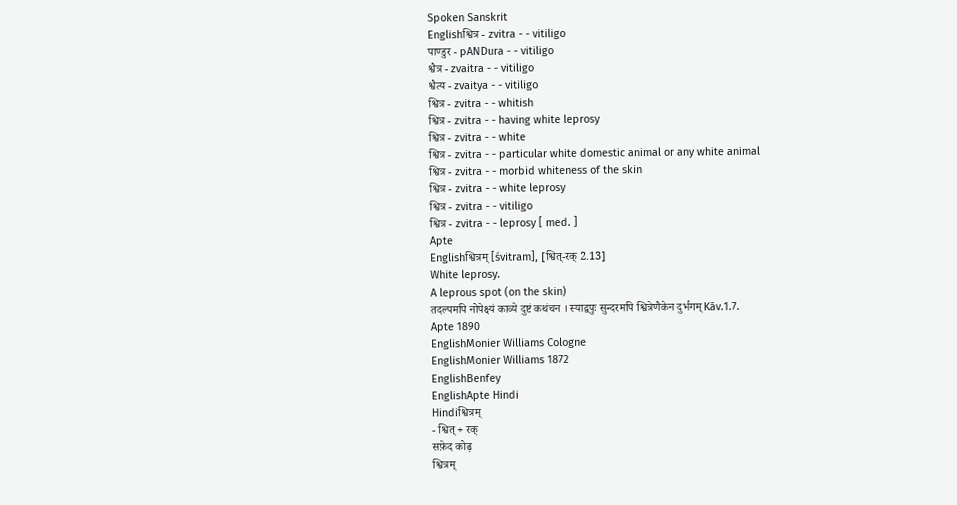Spoken Sanskrit
Englishश्वित्र - zvitra - - vitiligo
पाण्डुर - pANDura - - vitiligo
श्वैत्र - zvaitra - - vitiligo
श्वैत्य - zvaitya - - vitiligo
श्वित्र - zvitra - - whitish
श्वित्र - zvitra - - having white leprosy
श्वित्र - zvitra - - white
श्वित्र - zvitra - - particular white domestic animal or any white animal
श्वित्र - zvitra - - morbid whiteness of the skin
श्वित्र - zvitra - - white leprosy
श्वित्र - zvitra - - vitiligo
श्वित्र - zvitra - - leprosy [ med. ]
Apte
Englishश्वित्रम् [śvitram], [श्वित्-रक् 2.13]
White leprosy.
A leprous spot (on the skin)
तदल्पमपि नोपेक्ष्यं काव्ये दुष्टं कथंचन । स्याद्वपुः सुन्दरमपि श्वित्रेणैकेन दुर्भगम् Kāv.1.7.
Apte 1890
EnglishMonier Williams Cologne
EnglishMonier Williams 1872
EnglishBenfey
EnglishApte Hindi
Hindiश्वित्रम्
- श्वित् + रक्
सफ़ेद कोढ़
श्वित्रम्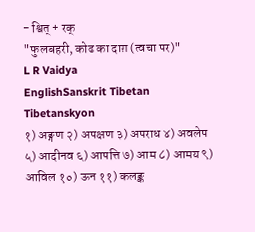- श्वित् + रक्
"फुलबहरी, कोढ का दाग़ (त्वचा पर)"
L R Vaidya
EnglishSanskrit Tibetan
Tibetanskyon
१) अङ्गण २) अपक्षण ३) अपराध ४) अवलेप ५) आदीनव ६) आपत्ति ७) आम ८) आमय ९) आविल १०) ऊन ११) कलङ्क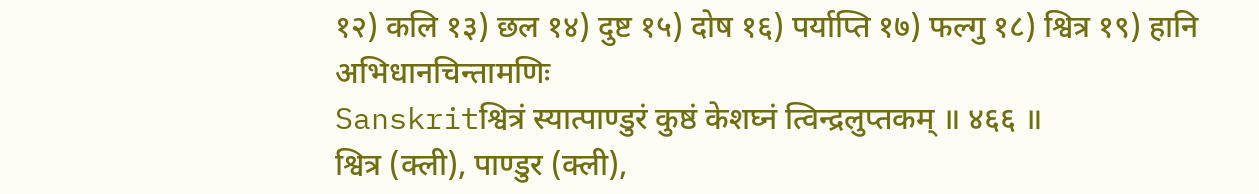१२) कलि १३) छल १४) दुष्ट १५) दोष १६) पर्याप्ति १७) फल्गु १८) श्वित्र १९) हानि
अभिधानचिन्तामणिः
Sanskritश्वित्रं स्यात्पाण्डुरं कुष्ठं केशघ्नं त्विन्द्रलुप्तकम् ॥ ४६६ ॥
श्वित्र (क्ली), पाण्डुर (क्ली),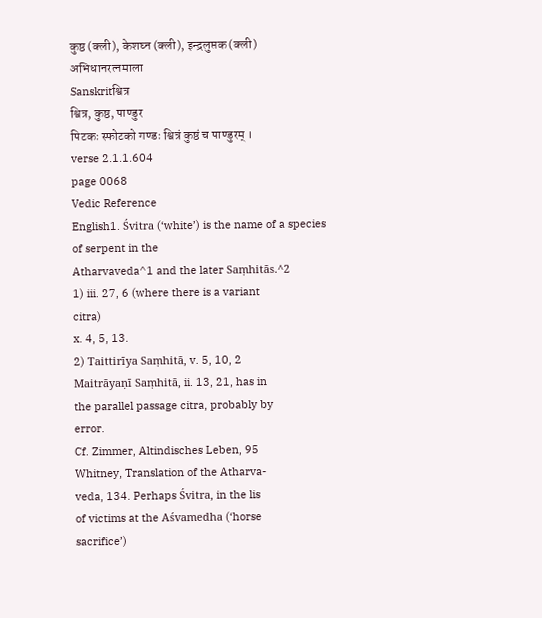कुष्ठ (क्ली), केशघ्न (क्ली), इन्द्रलुप्तक (क्ली)
अभिधानरत्नमाला
Sanskritश्वित्र
श्वित्र, कुष्ठ, पाण्डुर
पिटकः स्फोटको गण्डः श्वित्रं कुष्ठं च पाण्डुरम् ।
verse 2.1.1.604
page 0068
Vedic Reference
English1. Śvitra (‘white’) is the name of a species of serpent in the
Atharvaveda^1 and the later Saṃhitās.^2
1) iii. 27, 6 (where there is a variant
citra)
x. 4, 5, 13.
2) Taittirīya Saṃhitā, v. 5, 10, 2
Maitrāyaṇī Saṃhitā, ii. 13, 21, has in
the parallel passage citra, probably by
error.
Cf. Zimmer, Altindisches Leben, 95
Whitney, Translation of the Atharva-
veda, 134. Perhaps Śvitra, in the lis
of victims at the Aśvamedha (‘horse
sacrifice’)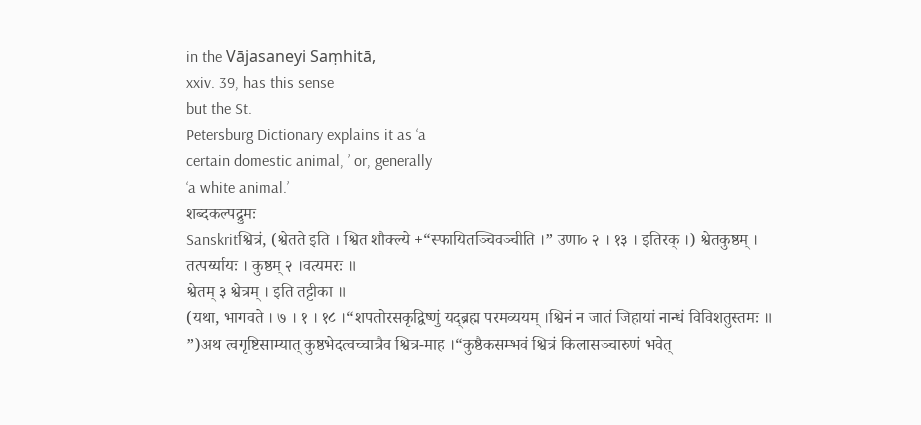in the Vājasaneyi Saṃhitā,
xxiv. 39, has this sense
but the St.
Petersburg Dictionary explains it as ‘a
certain domestic animal, ’ or, generally
‘a white animal.’
शब्दकल्पद्रुमः
Sanskritश्वित्रं, (श्वेतते इति । श्वित शौक्ल्ये +“स्फायितञ्चिवञ्चीति ।” उणा० २ । १३ । इतिरक् ।) श्वेतकुष्ठम् । तत्पर्य्यायः । कुष्ठम् २ ।वत्यमरः ॥
श्वेतम् ३ श्वेत्रम् । इति तट्टीका ॥
(यथा, भागवते । ७ । १ । १८ ।“शपतोरसकृद्विष्णुं यद्ब्रह्म परमव्ययम् ।श्विनं न जातं जिहायां नान्धं विविशतुस्तमः ॥
”)अथ त्वगृष्टिसाम्यात् कुष्ठभेदत्वच्चात्रैव श्वित्र-माह ।“कुष्ठैकसम्भवं श्वित्रं किलासञ्चारुणं भवेत्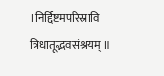।निर्द्दिष्टमपरिस्रावि त्रिधातूद्भवसंश्रयम् ॥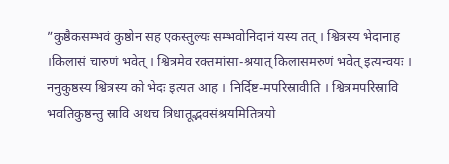”कुष्ठैकसम्भवं कुष्ठोन सह एकस्तुल्यः सम्भवोनिदानं यस्य तत् । श्वित्रस्य भेदानाह ।किलासं चारुणं भवेत् । श्वित्रमेव रक्तमांसा-श्रयात् किलासमरुणं भवेत् इत्यन्वयः । ननुकुष्ठस्य श्वित्रस्य को भेदः इत्यत आह । निर्दिष्ट-मपरिस्रावीति । श्वित्रमपरिस्रावि भवतिकुष्ठन्तु स्रावि अथच त्रिधातूद्भवसंश्रयमितित्रयो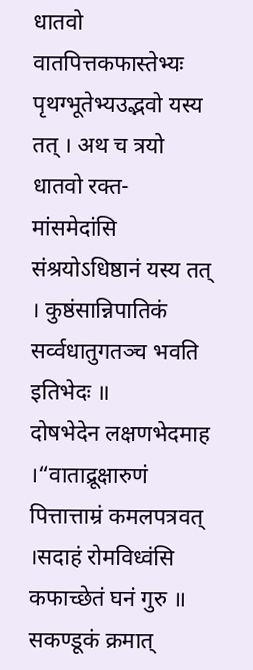धातवो वातपित्तकफास्तेभ्यः पृथग्भूतेभ्यउद्भवो यस्य तत् । अथ च त्रयो धातवो रक्त-मांसमेदांसि संश्रयोऽधिष्ठानं यस्य तत् । कुष्ठंसान्निपातिकं सर्व्वधातुगतञ्च भवति इतिभेदः ॥
दोषभेदेन लक्षणभेदमाह ।“वाताद्रूक्षारुणं पित्तात्ताम्रं कमलपत्रवत् ।सदाहं रोमविध्वंसि कफाच्छेतं घनं गुरु ॥
सकण्डूकं क्रमात्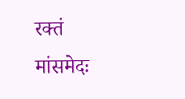रक्तं मांसमेदः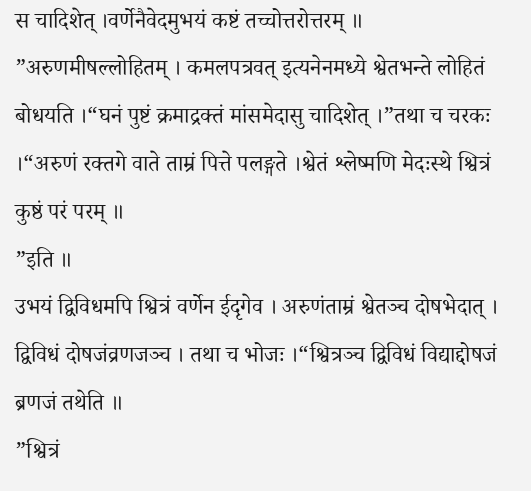स चादिशेत् ।वर्णेनैवेदमुभयं कष्टं तच्चोत्तरोत्तरम् ॥
”अरुणमीषल्लोहितम् । कमलपत्रवत् इत्यनेनमध्ये श्वेतभन्ते लोहितं बोधयति ।“घनं पुष्टं क्रमाद्रक्तं मांसमेदासु चादिशेत् ।”तथा च चरकः ।“अरुणं रक्तगे वाते ताम्रं पित्ते पलङ्गते ।श्वेतं श्लेष्मणि मेदःस्थे श्वित्रं कुष्ठं परं परम् ॥
”इति ॥
उभयं द्विविधमपि श्वित्रं वर्णेन ईदृगेव । अरुणंताम्रं श्वेतञ्च दोषभेदात् । द्विविधं दोषजंव्रणजञ्च । तथा च भोजः ।“श्वित्रञ्च द्विविधं विद्याद्दोषजं ब्रणजं तथेति ॥
”श्वित्रं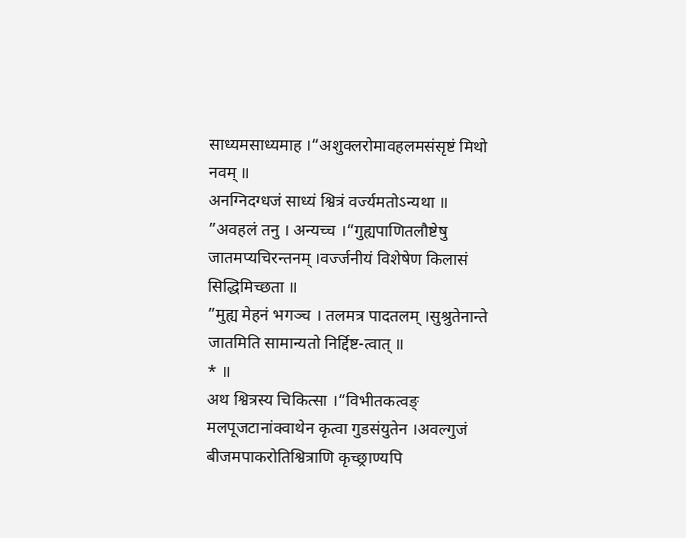साध्यमसाध्यमाह ।“अशुक्लरोमावहलमसंसृष्टं मिथो नवम् ॥
अनग्निदग्धजं साध्यं श्वित्रं वर्ज्यमतोऽन्यथा ॥
”अवहलं तनु । अन्यच्च ।“गुह्यपाणितलौष्टेषु जातमप्यचिरन्तनम् ।वर्ज्जनीयं विशेषेण किलासं सिद्धिमिच्छता ॥
”मुह्य मेहनं भगञ्च । तलमत्र पादतलम् ।सुश्रुतेनान्ते जातमिति सामान्यतो निर्द्दिष्ट-त्वात् ॥
* ॥
अथ श्वित्रस्य चिकित्सा ।“विभीतकत्वङ् मलपूजटानांक्वाथेन कृत्वा गुडसंयुतेन ।अवल्गुजं बीजमपाकरोतिश्वित्राणि कृच्छ्राण्यपि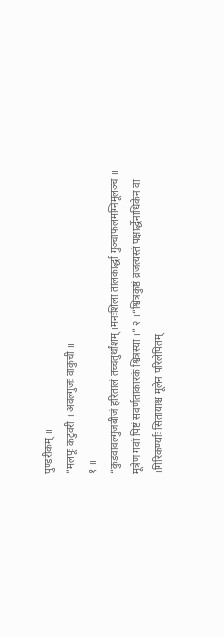पुण्डरीकम् ॥
”मलपूः कटुवरी । अवल्गुजः वाकुची ॥
१ ॥
“कुडवावल्गुजबीजं हरितालं तच्चतुर्थांशम् ।मनःशिला तालकार्द्धा गुञ्चाफलमग्निमूलञ्च ॥
मूत्रेण गवां पिष्टं सवर्णताकारकं श्वित्रस्या ।” २ ।“श्वित्रकुष्ठं व्रजत्यस्तं पक्षार्द्धेनाधिकेन वा ।गिरिकर्ण्याः सितायाश्च मूलेन परिलेपितम्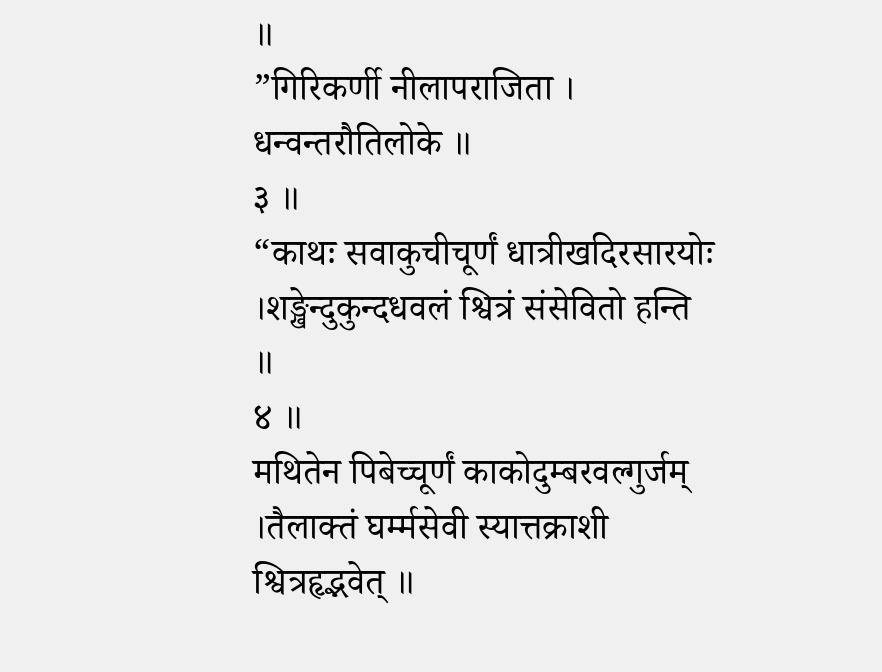॥
”गिरिकर्णी नीलापराजिता । धन्वन्तरौतिलोके ॥
३ ॥
“काथः सवाकुचीचूर्णं धात्रीखदिरसारयोः ।शङ्खेन्दुकुन्दधवलं श्वित्रं संसेवितो हन्ति ॥
४ ॥
मथितेन पिबेच्चूर्णं काकोदुम्बरवल्गुर्जम् ।तैलाक्तं घर्म्मसेवी स्यात्तक्राशी श्वित्रहृद्भवेत् ॥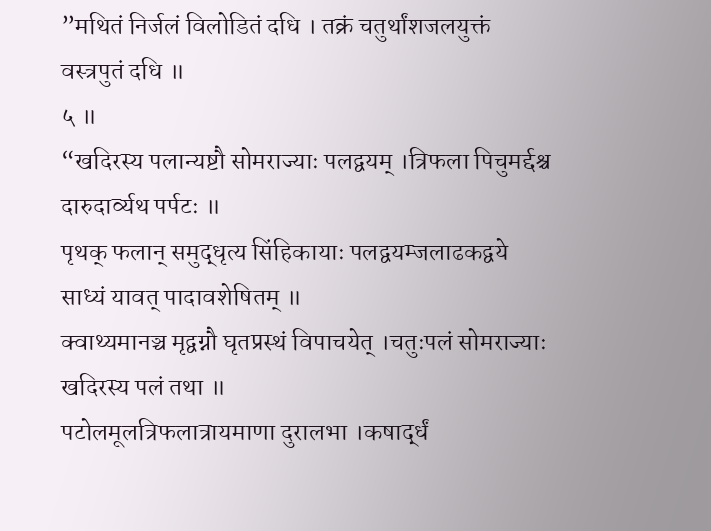”मथितं निर्जलं विलोडितं दधि । तक्रं चतुर्थांशजलयुक्तं वस्त्रपुतं दधि ॥
५ ॥
“खदिरस्य पलान्यष्टौ सोमराज्याः पलद्वयम् ।त्रिफला पिचुमर्द्दश्च दारुदार्व्यथ पर्पटः ॥
पृथक् फलान् समुद्धृत्य सिंहिकायाः पलद्वयम्जलाढकद्वये साध्यं यावत् पादावशेषितम् ॥
क्वाथ्यमानञ्च मृद्वग्नौ घृतप्रस्थं विपाचयेत् ।चतुःपलं सोमराज्याः खदिरस्य पलं तथा ॥
पटोलमूलत्रिफलात्रायमाणा दुरालभा ।कषार्द्धं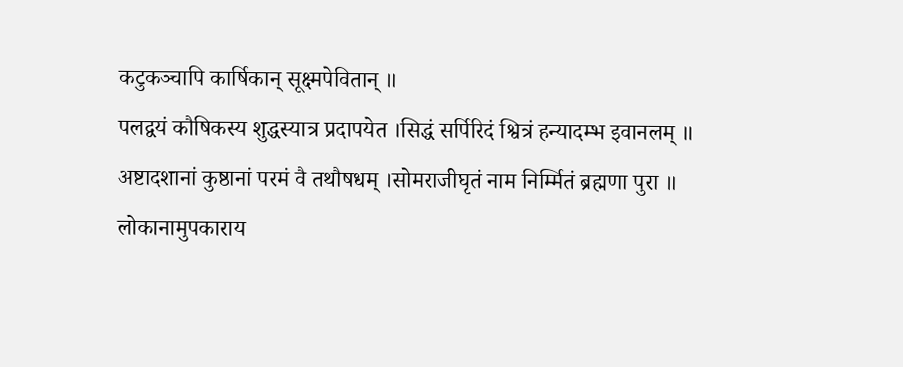कटुकञ्चापि कार्षिकान् सूक्ष्मपेवितान् ॥
पलद्वयं कौषिकस्य शुद्धस्यात्र प्रदापयेत ।सिद्धं सर्पिरिदं श्वित्रं हन्यादम्भ इवानलम् ॥
अष्टादशानां कुष्ठानां परमं वै तथौषधम् ।सोमराजीघृतं नाम निर्म्मितं ब्रह्मणा पुरा ॥
लोकानामुपकाराय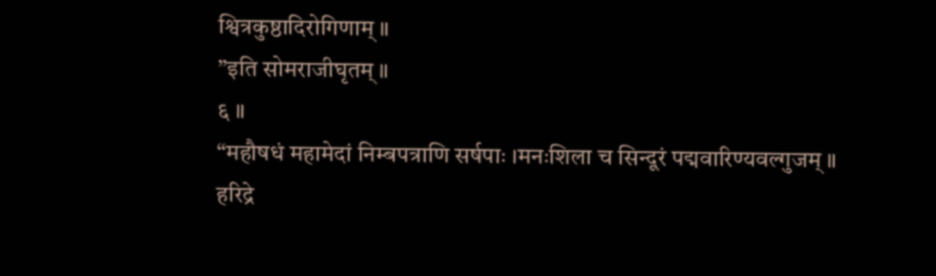श्वित्रकुष्ठादिरोगिणाम् ॥
”इति सोमराजीघृतम् ॥
६ ॥
“महौषधं महामेदां निम्बपत्राणि सर्षपाः ।मनःशिला च सिन्दूरं पद्मवारिण्यवल्गुजम् ॥
हरिद्रे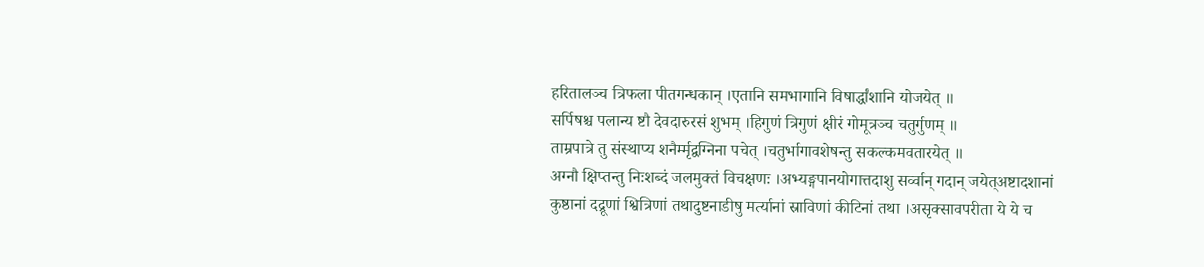हरितालञ्च त्रिफला पीतगन्धकान् ।एतानि समभागानि विषार्द्धांशानि योजयेत् ॥
सर्पिषश्च पलान्य ष्टौ देवदारुरसं शुभम् ।हिगुणं त्रिगुणं क्षीरं गोमूत्रञ्च चतुर्गुणम् ॥
ताम्रपात्रे तु संस्थाप्य शनैर्म्मृद्वग्निना पचेत् ।चतुर्भागावशेषन्तु सकल्कमवतारयेत् ॥
अग्नौ क्षिप्तन्तु निःशब्दं जलमुक्तं विचक्षणः ।अभ्यङ्गपानयोगात्तदाशु सर्व्वान् गदान् जयेत्अष्टादशानां कुष्ठानां दद्रूणां श्वित्रिणां तथादुष्टनाडीषु मर्त्यानां स्राविणां कीटिनां तथा ।असृक्सावपरीता ये ये च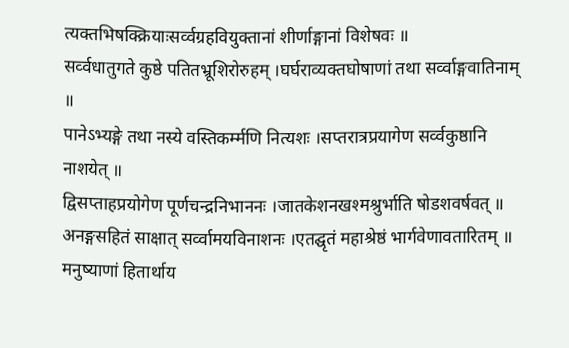त्यक्तभिषक्क्रियाःसर्व्वग्रहवियुक्तानां शीर्णाङ्गानां विशेषवः ॥
सर्व्वधातुगते कुष्ठे पतितभ्रूशिरोरुहम् ।घर्घराव्यक्तघोषाणां तथा सर्व्वाङ्गवातिनाम् ॥
पानेऽभ्यङ्गे तथा नस्ये वस्तिकर्म्मणि नित्यशः ।सप्तरात्रप्रयागेण सर्व्वकुष्ठानि नाशयेत् ॥
द्विसप्ताहप्रयोगेण पूर्णचन्द्रनिभाननः ।जातकेशनखश्मश्रुर्भाति षोडशवर्षवत् ॥
अनङ्गसहितं साक्षात् सर्व्वामयविनाशनः ।एतद्घृतं महाश्रेष्ठं भार्गवेणावतारितम् ॥
मनुष्याणां हितार्थाय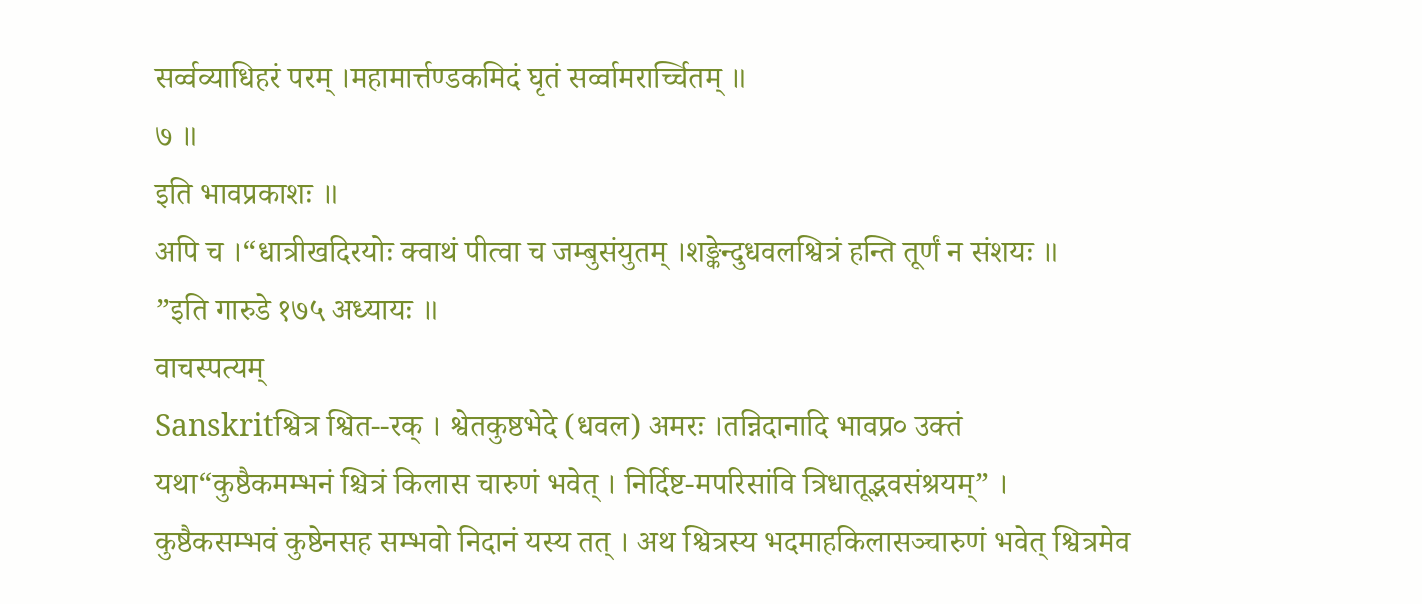सर्व्वव्याधिहरं परम् ।महामार्त्तण्डकमिदं घृतं सर्व्वामरार्च्चितम् ॥
७ ॥
इति भावप्रकाशः ॥
अपि च ।“धात्रीखदिरयोः क्वाथं पीत्वा च जम्बुसंयुतम् ।शङ्केन्दुधवलश्वित्रं हन्ति तूर्णं न संशयः ॥
”इति गारुडे १७५ अध्यायः ॥
वाचस्पत्यम्
Sanskritश्वित्र श्वित--रक् । श्वेतकुष्ठभेदे (धवल) अमरः ।तन्निदानादि भावप्र० उक्तं यथा“कुष्ठैकमम्भनं श्चित्रं किलास चारुणं भवेत् । निर्दिष्ट-मपरिसांवि त्रिधातूद्भवसंश्रयम्” । कुष्ठैकसम्भवं कुष्ठेनसह सम्भवो निदानं यस्य तत् । अथ श्वित्रस्य भदमाहकिलासञ्चारुणं भवेत् श्वित्रमेव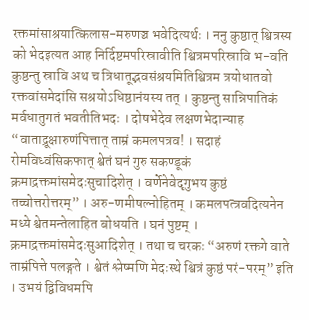रक्तमांसाश्रयात्किलास-मरुणञ्च भवेदित्यर्थः । ननु कुष्ठात् श्वित्रस्य को भेदइत्यत आह निर्दिष्टमपरिस्रावीति श्वित्रमपरिस्रावि भ-वति कुष्ठन्तु स्रावि अथ च त्रिधातूद्भवसंश्रयमितिश्वित्रम त्रयोधातवो रक्तवांसमेदांसि सश्रयोऽधिष्ठानंयस्य तत् । कुष्ठन्तु सान्निपातिकं मर्वधातुगतं भवतीतिभदः । दोषभेदेव लक्षणभेदान्याह “वाताद्रूक्षारुणंपित्तात् ताम्रं कमलपत्रव! । सदाहं रोमविध्वंसिकफात् श्वेतं घनं गुरु सकण्डूकं क्रमाद्रक्तमांसमेदःसुचादिशेत् । वर्णेनेवेदृगुभय कुष्ठं तच्चोत्तरोत्तरम्” । अरु-णमीषल्नोहितम् । कमलपत्त्रवदित्यनेन मध्ये श्वेतमन्तेलाहित बोधयति । घनं पुष्टम् । क्रमाद्रक्तमांसमेदःसुआदिशेत् । तथा च चरकः “अरुणं रक्तगे वाते ताम्रंपित्ते पलङ्गते । श्वेतं श्लेष्मणि मेदःस्थे श्वित्रं कुष्ठं परं-परम्” इति । उभयं द्विविधमपि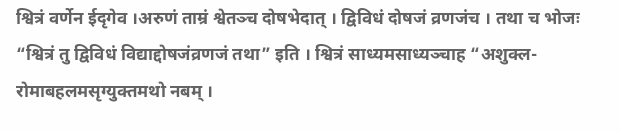श्वित्रं वर्णेन ईदृगेव ।अरुणं ताम्रं श्वेतञ्च दोषभेदात् । द्विविधं दोषजं व्रणजंच । तथा च भोजः “श्वित्रं तु द्विविधं विद्याद्दोषजंव्रणजं तथा” इति । श्वित्रं साध्यमसाध्यञ्चाह “अशुक्ल-रोमाबहलमसृग्युक्तमथो नबम् ।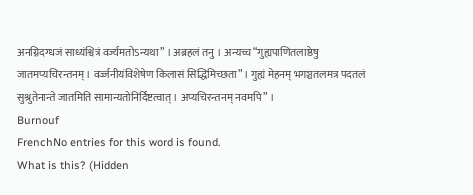अनग्निदग्धजं साध्यंश्वित्रं वर्ज्यमतोऽन्यथा” । अब्रहलं तनु । अन्यच्च“गुह्यपाणितलाष्ठेषु जातमप्यचिरन्तनम् । वर्ज्जनीयंविशेषेण किलासं सिद्धिमिच्छता” । गुह्यं मेहनम् भगञ्चतलमत्र पदतलं सुश्रुतेनान्ते जातमिति सामान्यतोनिर्दिष्टत्वात् । अप्यचिरन्तनम् नवमपि” ।
Burnouf
FrenchNo entries for this word is found.
What is this? (Hidden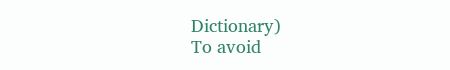Dictionary)
To avoid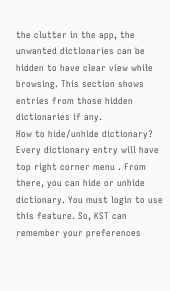the clutter in the app, the unwanted dictionaries can be hidden to have clear view while browsing. This section shows entries from those hidden dictionaries if any.
How to hide/unhide dictionary?
Every dictionary entry will have top right corner menu . From there, you can hide or unhide dictionary. You must login to use this feature. So, KST can remember your preferences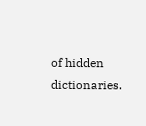of hidden dictionaries.